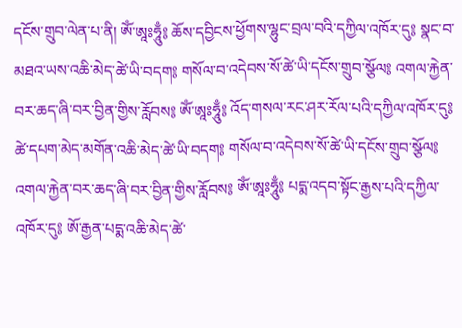དངོས་གྲུབ་ལེན་པ་ནི། ཨོཾ་ཨཱཿཧཱུྃ༔ ཆོས་དབྱིངས་ཕྱོགས་ལྷུང་བྲལ་བའི་དཀྱིལ་འཁོར་དུ༔ སྣང་བ་མཐའ་ཡས་འཆི་མེད་ཚེ་ཡི་བདག༔ གསོལ་བ་འདེབས་སོ་ཚེ་ཡི་དངོས་གྲུབ་སྩོལ༔ འགལ་རྐྱེན་བར་ཆད་ཞི་བར་བྱིན་གྱིས་རློབས༔ ཨོཾ་ཨཱཿཧཱུྃ༔ འོད་གསལ་རང་ཤར་རོལ་པའི་དཀྱིལ་འཁོར་དུ༔ ཚེ་དཔག་མེད་མགོན་འཆི་མེད་ཚེ་ཡི་བདག༔ གསོལ་བ་འདེབས་སོ་ཚེ་ཡི་དངོས་གྲུབ་སྩོལ༔ འགལ་རྐྱེན་བར་ཆད་ཞི་བར་བྱིན་གྱིས་རློབས༔ ཨོཾ་ཨཱཿཧཱུྃ༔ པདྨ་འདབ་སྟོང་རྒྱས་པའི་དཀྱིལ་འཁོར་དུ༔ ཨོ་རྒྱན་པདྨ་འཆི་མེད་ཚེ་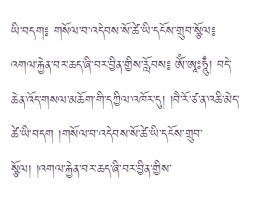ཡི་བདག༔ གསོལ་བ་འདེབས་སོ་ཚེ་ཡི་དངོས་གྲུབ་སྩོལ༔ འགལ་རྐྱེན་བར་ཆད་ཞི་བར་བྱིན་གྱིས་རློབས༔ ཨོཾ་ཨཱཿཧཱུྃ། བདེ་ཆེན་འོད་གསལ་མཆོག་གི་དཀྱིལ་འཁོར་དུ། །བཻ་རོ་ཙ་ན་འཆི་མེད་ཚེ་ཡི་བདག །གསོལ་བ་འདེབས་སོ་ཚེ་ཡི་དངོས་གྲུབ་སྩོལ། །འགལ་རྐྱེན་བར་ཆད་ཞི་བར་བྱིན་གྱིས་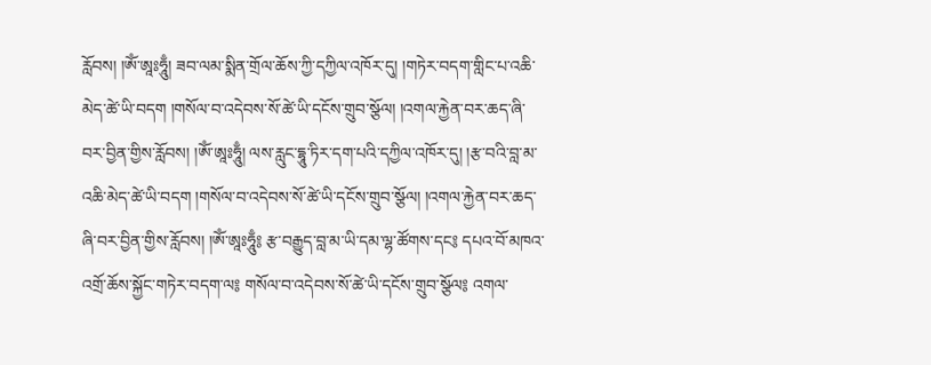རློབས། །ཨོཾ་ཨཱཿཧཱུྃ། ཟབ་ལམ་སྨིན་གྲོལ་ཆོས་ཀྱི་དཀྱིལ་འཁོར་དུ། །གཏེར་བདག་གླིང་པ་འཆི་མེད་ཚེ་ཡི་བདག །གསོལ་བ་འདེབས་སོ་ཚེ་ཡི་དངོས་གྲུབ་སྩོལ། །འགལ་རྐྱེན་བར་ཆད་ཞི་བར་བྱིན་གྱིས་རློབས། །ཨོཾ་ཨཱཿཧཱུྃ། ལས་རླུང་དྷཱུ་ཏིར་དག་པའི་དཀྱིལ་འཁོར་དུ། །རྩ་བའི་བླ་མ་འཆི་མེད་ཚེ་ཡི་བདག །གསོལ་བ་འདེབས་སོ་ཚེ་ཡི་དངོས་གྲུབ་སྩོལ། །འགལ་རྐྱེན་བར་ཆད་ཞི་བར་བྱིན་གྱིས་རློབས། །ཨོཾ་ཨཱཿཧཱུྃ༔ རྩ་བརྒྱུད་བླ་མ་ཡི་དམ་ལྷ་ཚོགས་དང༔ དཔའ་བོ་མཁའ་འགྲོ་ཆོས་སྐྱོང་གཏེར་བདག་ལ༔ གསོལ་བ་འདེབས་སོ་ཚེ་ཡི་དངོས་གྲུབ་སྩོལ༔ འགལ་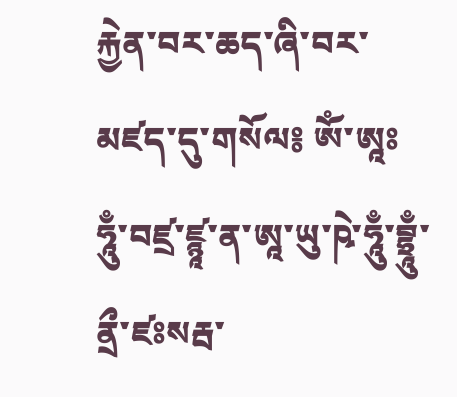རྐྱེན་བར་ཆད་ཞི་བར་མཛད་དུ་གསོལ༔ ཨོཾ་ཨཱཿཧཱུྃ་བཛྲ་ཛྙཱ་ན་ཨཱ་ཡུ་ཥེ་ཧཱུྃ་བྷྲཱུྃ་ནྲྀ་ཛཿསརྦ་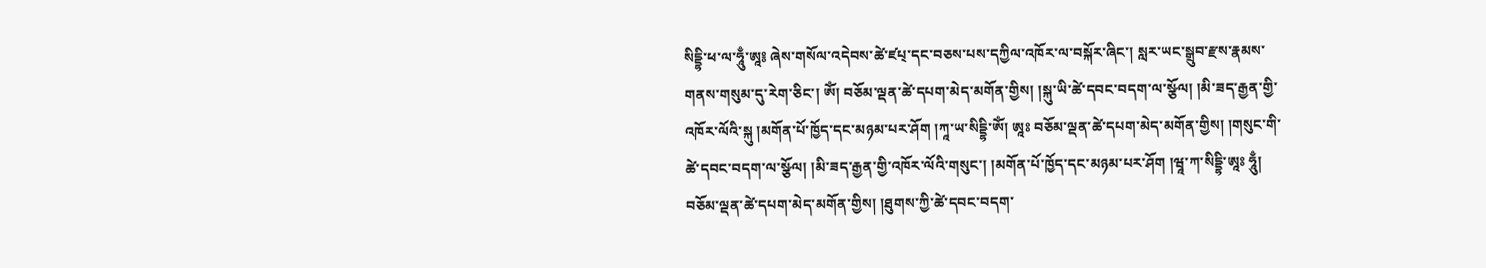སིདྡྷི་ཕ་ལ་ཧཱུྃ་ཨཱ༔ ཞེས་གསོལ་འདེབས་ཚེ་ཛཔ྄་དང་བཅས་པས་དཀྱིལ་འཁོར་ལ་བསྐོར་ཞིང་། སླར་ཡང་སྒྲུབ་རྫས་རྣམས་གནས་གསུམ་དུ་རེག་ཅིང་། ཨོཾ། བཅོམ་ལྡན་ཚེ་དཔག་མེད་མགོན་གྱིས། །སྐུ་ཡི་ཚེ་དབང་བདག་ལ་སྩོལ། །མི་ཟད་རྒྱན་གྱི་འཁོར་ལོའི་སྐུ །མགོན་པོ་ཁྱོད་དང་མཉམ་པར་ཤོག །ཀཱ་ཡ་སིདྡྷི་ཨོཾ། ཨཱཿ བཅོམ་ལྡན་ཚེ་དཔག་མེད་མགོན་གྱིས། །གསུང་གི་ཚེ་དབང་བདག་ལ་སྩོལ། །མི་ཟད་རྒྱན་གྱི་འཁོར་ལོའི་གསུང་། །མགོན་པོ་ཁྱོད་དང་མཉམ་པར་ཤོག །ཝཱ་ཀ་སིདྡྷི་ཨཱཿ ཧཱུྃ། བཅོམ་ལྡན་ཚེ་དཔག་མེད་མགོན་གྱིས། །ཐུགས་ཀྱི་ཚེ་དབང་བདག་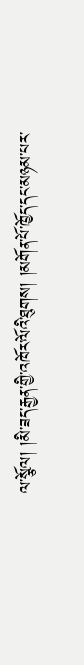ལ་སྩོལ། །མི་ཟད་རྒྱན་གྱི་འཁོར་ལོའི་ཐུགས། །མགོན་པོ་ཁྱོད་དང་མཉམ་པར་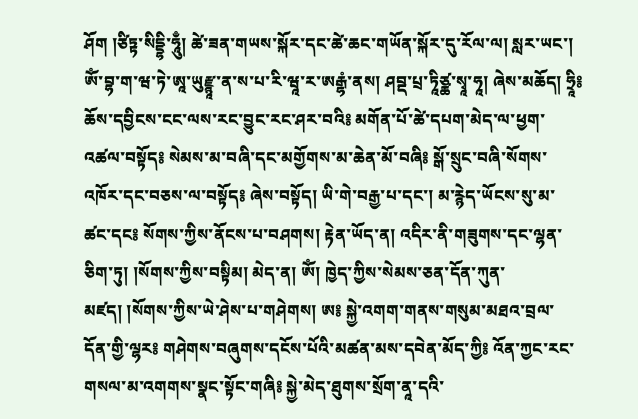ཤོག །ཙིཏྟ་སིདྡྷི་ཧཱུྃ། ཚེ་ཟན་གཡས་སྐོར་དང་ཚེ་ཆང་གཡོན་སྐོར་དུ་རོལ་ལ། སླར་ཡང་། ཨོཾ་བྷ་ག་ཝ་ཏེ་ཨཱ་ཡུརྫྙཱ་ན་ས་པ་རི་ཝཱ་ར་ཨརྒྷཾ་ནས། ཤབྡ་པྲ་ཏཱིཙྪ་སྭཱ་ཧཱ། ཞེས་མཆོད། ཧྲཱི༔ ཆོས་དབྱིངས་ངང་ལས་རང་བྱུང་རང་ཤར་བའི༔ མགོན་པོ་ཚེ་དཔག་མེད་ལ་ཕྱག་འཚལ་བསྟོད༔ སེམས་མ་བཞི་དང་མགྱོགས་མ་ཆེན་མོ་བཞི༔ སྒོ་སྲུང་བཞི་སོགས་འཁོར་དང་བཅས་ལ་བསྟོད༔ ཞེས་བསྟོད། ཡི་གེ་བརྒྱ་པ་དང་། མ་རྙེད་ཡོངས་སུ་མ་ཚང་དང༔ སོགས་ཀྱིས་ནོངས་པ་བཤགས། རྟེན་ཡོད་ན། འདིར་ནི་གཟུགས་དང་ལྷན་ཅིག་ཏུ། །སོགས་ཀྱིས་བསྟིམ། མེད་ན། ཨོཾ། ཁྱེད་ཀྱིས་སེམས་ཅན་དོན་ཀུན་མཛད། །སོགས་ཀྱིས་ཡེ་ཤེས་པ་གཤེགས། ཨ༔ སྐྱེ་འགག་གནས་གསུམ་མཐའ་བྲལ་དོན་གྱི་ལྷར༔ གཤེགས་བཞུགས་དངོས་པོའི་མཚན་མས་དབེན་མོད་ཀྱི༔ འོན་ཀྱང་རང་གསལ་མ་འགགས་སྣང་སྟོང་གཞི༔ སྐྱེ་མེད་ཐུགས་སྲོག་ནཱ་དའི་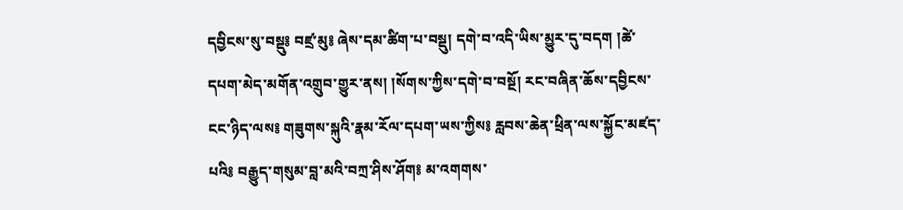དབྱིངས་སུ་བསྡུ༔ བཛྲ་མུ༔ ཞེས་དམ་ཚིག་པ་བསྡུ། དགེ་བ་འདི་ཡིས་མྱུར་དུ་བདག །ཚེ་དཔག་མེད་མགོན་འགྲུབ་གྱུར་ནས། །སོགས་ཀྱིས་དགེ་བ་བསྔོ། རང་བཞིན་ཆོས་དབྱིངས་ངང་ཉིད་ལས༔ གཟུགས་སྐུའི་རྣམ་རོལ་དཔག་ཡས་ཀྱིས༔ རླབས་ཆེན་ཕྲིན་ལས་སྐྱོང་མཛད་པའི༔ བརྒྱུད་གསུམ་བླ་མའི་བཀྲ་ཤིས་ཤོག༔ མ་འགགས་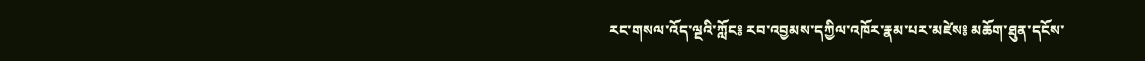རང་གསལ་འོད་ལྔའི་ཀློང༔ རབ་འབྱམས་དཀྱིལ་འཁོར་རྣམ་པར་མཛེས༔ མཆོག་ཐུན་དངོས་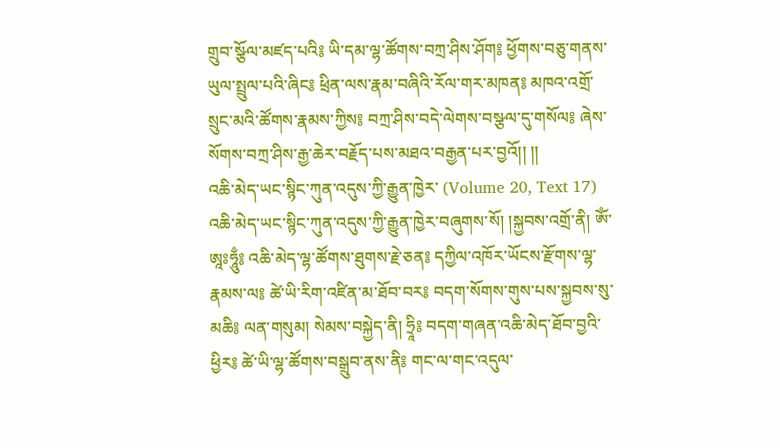གྲུབ་སྩོལ་མཛད་པའི༔ ཡི་དམ་ལྷ་ཚོགས་བཀྲ་ཤིས་ཤོག༔ ཕྱོགས་བཅུ་གནས་ཡུལ་སྤྲུལ་པའི་ཞིང༔ ཕྲིན་ལས་རྣམ་བཞིའི་རོལ་གར་མཁན༔ མཁའ་འགྲོ་སྲུང་མའི་ཚོགས་རྣམས་ཀྱིས༔ བཀྲ་ཤིས་བདེ་ལེགས་བསྩལ་དུ་གསོལ༔ ཞེས་སོགས་བཀྲ་ཤིས་རྒྱ་ཆེར་བརྗོད་པས་མཐའ་བརྒྱན་པར་བྱའོ།། །།
འཆི་མེད་ཡང་སྙིང་ཀུན་འདུས་ཀྱི་རྒྱུན་ཁྱེར་ (Volume 20, Text 17)
འཆི་མེད་ཡང་སྙིང་ཀུན་འདུས་ཀྱི་རྒྱུན་ཁྱེར་བཞུགས་སོ། །སྐྱབས་འགྲོ་ནི། ཨོཾ་ཨཱཿཧཱུྃ༔ འཆི་མེད་ལྷ་ཚོགས་ཐུགས་རྗེ་ཅན༔ དཀྱིལ་འཁོར་ཡོངས་རྫོགས་ལྷ་རྣམས་ལ༔ ཚེ་ཡི་རིག་འཛིན་མ་ཐོབ་བར༔ བདག་སོགས་གུས་པས་སྐྱབས་སུ་མཆི༔ ལན་གསུམ། སེམས་བསྐྱེད་ནི། ཧྲཱི༔ བདག་གཞན་འཆི་མེད་ཐོབ་བྱའི་ཕྱིར༔ ཚེ་ཡི་ལྷ་ཚོགས་བསྒྲུབ་ནས་ནི༔ གང་ལ་གང་འདུལ་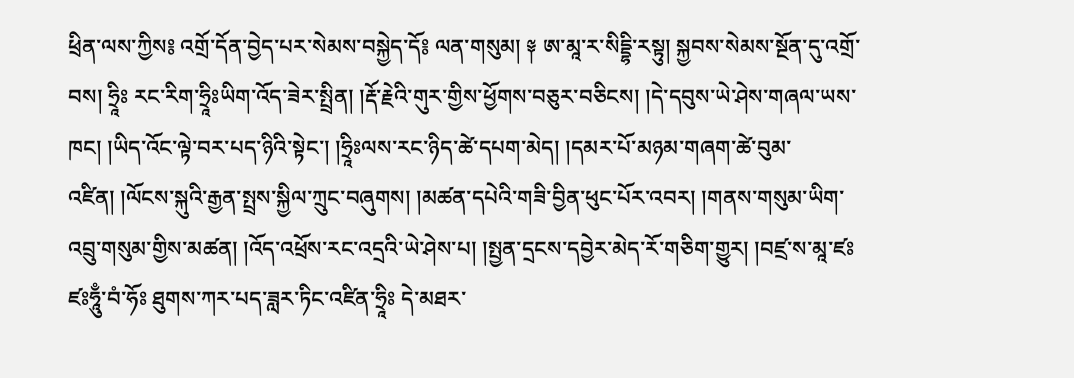ཕྲིན་ལས་ཀྱིས༔ འགྲོ་དོན་བྱེད་པར་སེམས་བསྐྱེད་དོ༔ ལན་གསུམ། ༈ ཨ་མཱ་ར་སིདྡྷི་རསྟུ། སྐྱབས་སེམས་སྔོན་དུ་འགྲོ་བས། ཧྲཱིཿ རང་རིག་ཧྲཱིཿཡིག་འོད་ཟེར་སྤྲིན། །རྡོ་རྗེའི་གུར་གྱིས་ཕྱོགས་བཅུར་བཅིངས། །དེ་དབུས་ཡེ་ཤེས་གཞལ་ཡས་ཁང། །ཡིད་འོང་ལྟེ་བར་པད་ཉིའི་སྟེང་། །ཧྲཱིཿལས་རང་ཉིད་ཚེ་དཔག་མེད། །དམར་པོ་མཉམ་གཞག་ཚེ་བུམ་འཛིན། །ལོངས་སྐུའི་རྒྱན་སྤྲས་སྐྱིལ་ཀྲུང་བཞུགས། །མཚན་དཔེའི་གཟི་བྱིན་ཕུང་པོར་འབར། །གནས་གསུམ་ཡིག་འབྲུ་གསུམ་གྱིས་མཚན། །འོད་འཕྲོས་རང་འདྲའི་ཡེ་ཤེས་པ། །སྤྱན་དྲངས་དབྱེར་མེད་རོ་གཅིག་གྱུར། །བཛྲ་ས་མཱ་ཛཿ ཛཿཧཱུྃ་བཾ་ཧོཿ ཐུགས་ཀར་པད་ཟླར་ཏིང་འཛིན་ཧྲཱིཿ དེ་མཐར་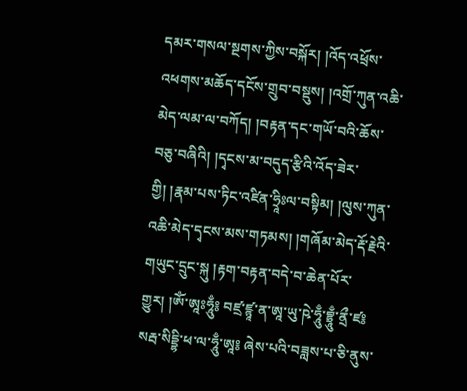དམར་གསལ་སྔགས་ཀྱིས་བསྐོར། །འོད་འཕྲོས་འཕགས་མཆོད་དངོས་གྲུབ་བསྡུས། །འགྲོ་ཀུན་འཆི་མེད་ལམ་ལ་བཀོད། །བརྟན་དང་གཡོ་བའི་ཆོས་བཅུ་བཞིའི། །དྭངས་མ་བདུད་རྩིའི་འོད་ཟེར་གྱི། །རྣམ་པས་ཏིང་འཛིན་ཧྲཱིཿལ་བསྟིམ། །ལུས་ཀུན་འཆི་མེད་དྭངས་མས་གཏམས། །གཞོམ་མེད་རྡོ་རྗེའི་གཡུང་དྲུང་སྐུ །རྟག་བརྟན་བདེ་བ་ཆེན་པོར་གྱུར། །ཨོཾ་ཨཱཿཧཱུྃ༔ བཛྲ་ཛྙཱ་ན་ཨཱ་ཡུ་ཥེ་ཧཱུྃ་བྷྲཱུྃ་ནྲྀ་ཛ༔ སརྦ་སིདྡྷི་ཕ་ལ་ཧཱུྃ་ཨཱ༔ ཞེས་པའི་བཟླས་པ་ཅི་ནུས་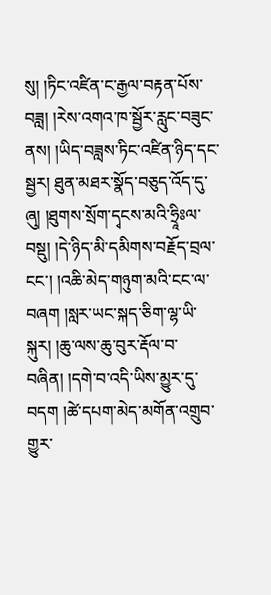སུ། །ཏིང་འཛིན་ང་རྒྱལ་བརྟན་པོས་བཟླ། །རེས་འགའ་ཁ་སྦྱོར་རླུང་བཟུང་ནས། །ཡིད་བཟླས་ཏིང་འཛིན་ཉིད་དང་སྦྱར། ཐུན་མཐར་སྣོད་བཅུད་འོད་དུ་ཞུ། །ཐུགས་སྲོག་དྭངས་མའི་ཧྲཱིཿལ་བསྡུ། །དེ་ཉིད་མི་དམིགས་བརྗོད་བྲལ་ངང་། །འཆི་མེད་གཉུག་མའི་ངང་ལ་བཞག །སླར་ཡང་སྐད་ཅིག་ལྷ་ཡི་སྐུར། །ཆུ་ལས་ཆུ་བུར་རྡོལ་བ་བཞིན། །དགེ་བ་འདི་ཡིས་མྱུར་དུ་བདག །ཚེ་དཔག་མེད་མགོན་འགྲུབ་གྱུར་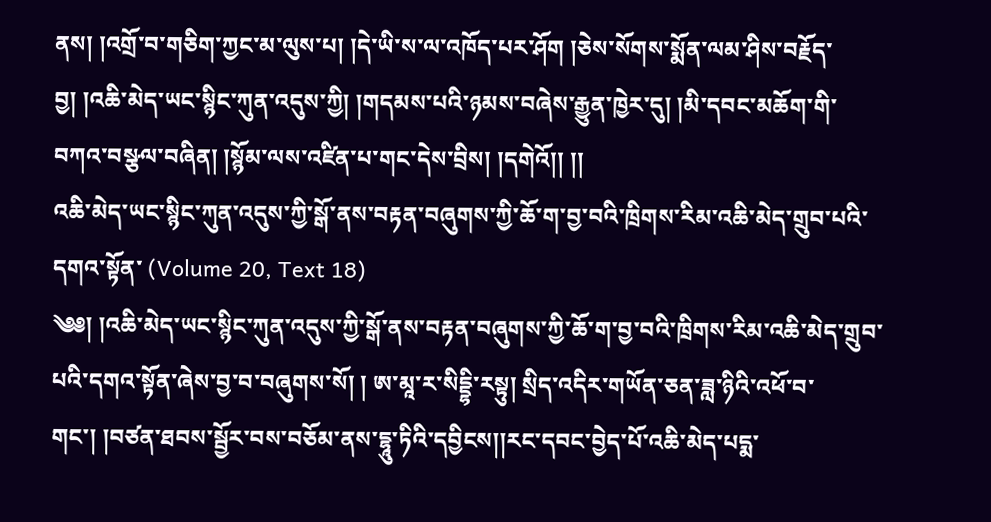ནས། །འགྲོ་བ་གཅིག་ཀྱང་མ་ལུས་པ། །དེ་ཡི་ས་ལ་འཁོད་པར་ཤོག །ཅེས་སོགས་སྨོན་ལམ་ཤིས་བརྗོད་བྱ། །འཆི་མེད་ཡང་སྙིང་ཀུན་འདུས་ཀྱི། །གདམས་པའི་ཉམས་བཞེས་རྒྱུན་ཁྱེར་དུ། །མི་དབང་མཆོག་གི་བཀའ་བསྩལ་བཞིན། །སྙོམ་ལས་འཛིན་པ་གང་དེས་བྲིས། །དགེའོ།། །།
འཆི་མེད་ཡང་སྙིང་ཀུན་འདུས་ཀྱི་སྒོ་ནས་བརྟན་བཞུགས་ཀྱི་ཆོ་ག་བྱ་བའི་ཁྲིགས་རིམ་འཆི་མེད་གྲུབ་པའི་དགའ་སྟོན་ (Volume 20, Text 18)
༄༅། །འཆི་མེད་ཡང་སྙིང་ཀུན་འདུས་ཀྱི་སྒོ་ནས་བརྟན་བཞུགས་ཀྱི་ཆོ་ག་བྱ་བའི་ཁྲིགས་རིམ་འཆི་མེད་གྲུབ་པའི་དགའ་སྟོན་ཞེས་བྱ་བ་བཞུགས་སོ། ། ཨ་མཱ་ར་སིདྡྷི་རསྟུ། སྲིད་འདིར་གཡོན་ཅན་ཟླ་ཉིའི་འཕོ་བ་གང་། །བཙན་ཐབས་སྦྱོར་བས་བཅོམ་ནས་དྷཱུ་ཏིའི་དབྱིངས།།རང་དབང་བྱེད་པོ་འཆི་མེད་པདྨ་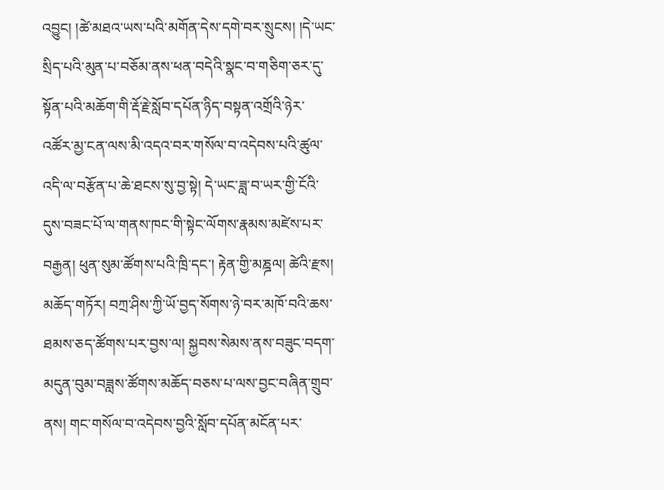འབྱུང། །ཚེ་མཐའ་ཡས་པའི་མགོན་དེས་དགེ་བར་སྲུངས། །དེ་ཡང་སྲིད་པའི་མུན་པ་བཅོམ་ནས་ཕན་བདེའི་སྣང་བ་གཅིག་ཅར་དུ་སྟོན་པའི་མཆོག་གི་རྡོ་རྗེ་སློབ་དཔོན་ཉིད་བསྟན་འགྲོའི་ཉེར་འཚོར་མྱ་ངན་ལས་མི་འདའ་བར་གསོལ་བ་འདེབས་པའི་ཚུལ་འདི་ལ་བརྩོན་པ་ཆེ་ཐངས་སུ་བྱ་སྟེ། དེ་ཡང་ཟླ་བ་ཡར་གྱི་ངོའི་དུས་བཟང་པོ་ལ་གནས་ཁང་གི་སྟེང་ལོགས་རྣམས་མཛེས་པར་བརྒྱན། ཕུན་སུམ་ཚོགས་པའི་ཁྲི་དང་། རྟེན་གྱི་མཎྜལ། ཚེའི་རྫས། མཆོད་གཏོར། བཀྲ་ཤིས་ཀྱི་ཡོ་བྱད་སོགས་ཉེ་བར་མཁོ་བའི་ཆས་ཐམས་ཅད་ཚོགས་པར་བྱས་ལ། སྐྱབས་སེམས་ནས་བཟུང་བདག་མདུན་བུམ་བཟླས་ཚོགས་མཆོད་བཅས་པ་ལས་བྱང་བཞིན་གྲུབ་ནས། གང་གསོལ་བ་འདེབས་བྱའི་སློབ་དཔོན་མངོན་པར་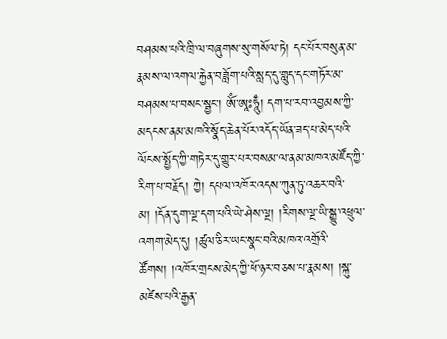བཤམས་པའི་ཁྲི་ལ་བཞུགས་སུ་གསོལ་ཏེ། དང་པོར་བསུན་མ་རྣམས་ལ་འགལ་རྐྱེན་བཟློག་པའི་སླད་དུ་གླུད་དང་གཏོར་མ་བཤམས་པ་བསང་སྦྱང་། ཨོཾ་ཨཱཿཧཱུྃ། དག་པ་རབ་འབྱམས་ཀྱི་མདངས་ནམ་མཁའི་སྣོད་ཆེན་པོར་འདོད་ཡོན་ཟད་པ་མེད་པའི་ལོངས་སྤྱོད་ཀྱི་གཏེར་དུ་གྱུར་པར་བསམ་ལ་ནམ་མཁའ་མཛོད་ཀྱི་རིག་པ་བརྗོད། ཀྱེ། དཔལ་འཁོར་འདས་ཀུན་ཏུ་འཆར་བའི་མ། །དོན་དུག་ལྔ་དག་པའི་ཡེ་ཤེས་ལྔ། །རིགས་ལྔ་ཡི་སྒྱུ་འཕྲུལ་འགག་མེད་དུ། །ཚུལ་ཅིར་ཡང་སྣང་བའི་མཁའ་འགྲོའི་ཚོགས། །འཁོར་གྲངས་མེད་ཀྱི་ཕོ་ཉར་བཅས་པ་རྣམས། །སྐུ་མཛེས་པའི་རྒྱན་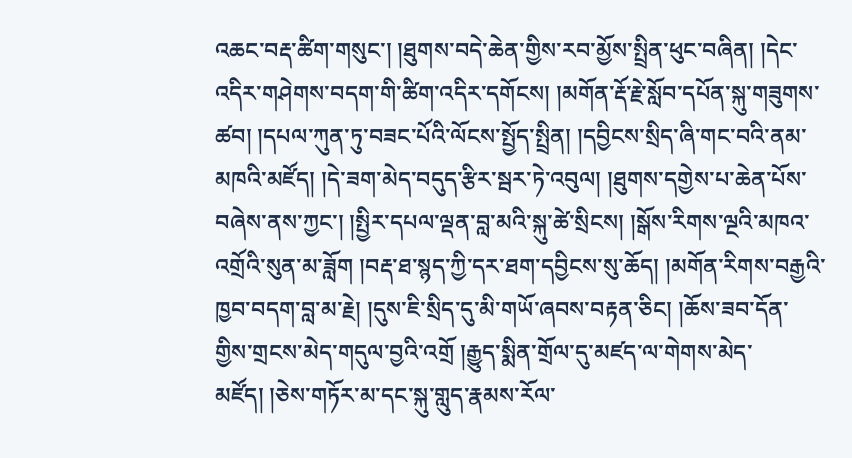འཆང་བརྡ་ཚིག་གསུང་། །ཐུགས་བདེ་ཆེན་གྱིས་རབ་མྱོས་སྤྲིན་ཕུང་བཞིན། །དེང་འདིར་གཤེགས་བདག་གི་ཚིག་འདིར་དགོངས། །མགོན་རྡོ་རྗེ་སློབ་དཔོན་སྐུ་གཟུགས་ཚབ། །དཔལ་ཀུན་ཏུ་བཟང་པོའི་ལོངས་སྤྱོད་སྤྲིན། །དབྱིངས་སྲིད་ཞི་གང་བའི་ནམ་མཁའི་མཛོད། །དེ་ཟག་མེད་བདུད་རྩིར་སྦར་ཏེ་འབུལ། །ཐུགས་དགྱེས་པ་ཆེན་པོས་བཞེས་ནས་ཀྱང་། །སྤྱིར་དཔལ་ལྡན་བླ་མའི་སྐུ་ཚེ་སྲིངས། །སྒོས་རིགས་ལྔའི་མཁའ་འགྲོའི་སུན་མ་ཟློག །བརྡ་ཐ་སྙད་ཀྱི་དར་ཐག་དབྱིངས་སུ་ཆོད། །མགོན་རིགས་བརྒྱའི་ཁྱབ་བདག་བླ་མ་རྗེ། །དུས་ཇི་སྲིད་དུ་མི་གཡོ་ཞབས་བརྟན་ཅིང། །ཆོས་ཟབ་དོན་གྱིས་གྲངས་མེད་གདུལ་བྱའི་འགྲོ །རྒྱུད་སྨིན་གྲོལ་དུ་མཛད་ལ་གེགས་མེད་མཛོད། །ཅེས་གཏོར་མ་དང་སྐུ་གླུད་རྣམས་རོལ་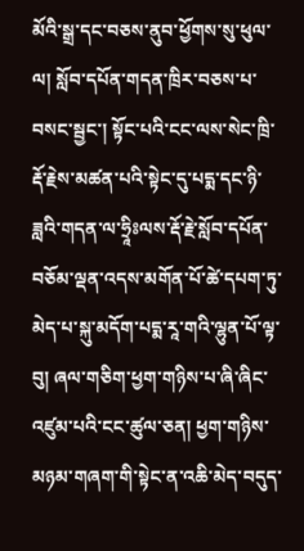མོའི་སྒྲ་དང་བཅས་ནུབ་ཕྱོགས་སུ་ཕུལ་ལ། སློབ་དཔོན་གདན་ཁྲིར་བཅས་པ་བསང་སྦྱང་། སྟོང་པའི་ངང་ལས་སེང་ཁྲི་རྡོ་རྗེས་མཚན་པའི་སྟེང་དུ་པདྨ་དང་ཉི་ཟླའི་གདན་ལ་ཧྲཱིཿལས་རྡོ་རྗེ་སློབ་དཔོན་བཅོམ་ལྡན་འདས་མགོན་པོ་ཚེ་དཔག་ཏུ་མེད་པ་སྐུ་མདོག་པདྨ་རཱ་གའི་ལྷུན་པོ་ལྟ་བུ། ཞལ་གཅིག་ཕྱག་གཉིས་པ་ཞི་ཞིང་འཛུམ་པའི་ངང་ཚུལ་ཅན། ཕྱག་གཉིས་མཉམ་གཞག་གི་སྟེང་ན་འཆི་མེད་བདུད་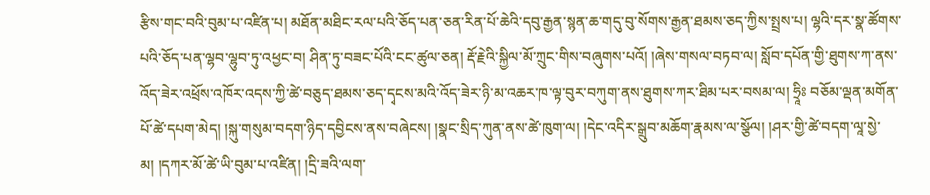རྩིས་གང་བའི་བུམ་པ་འཛིན་པ། མཐོན་མཐིང་རལ་པའི་ཅོད་པན་ཅན་རིན་པོ་ཆེའི་དབུ་རྒྱན་སྙན་ཆ་གདུ་བུ་སོགས་རྒྱན་ཐམས་ཅད་ཀྱིས་སྤྲས་པ། ལྷའི་དར་སྣ་ཚོགས་པའི་ཅོད་པན་ལྷབ་ལྷུབ་ཏུ་འཕྱང་བ། ཤིན་ཏུ་བཟང་པོའི་ངང་ཚུལ་ཅན། རྡོ་རྗེའི་སྐྱིལ་མོ་ཀྲུང་གིས་བཞུགས་པའོ། །ཞེས་གསལ་བཏབ་ལ། སློབ་དཔོན་གྱི་ཐུགས་ཀ་ནས་འོད་ཟེར་འཕྲོས་འཁོར་འདས་ཀྱི་ཚེ་བཅུད་ཐམས་ཅད་དྭངས་མའི་འོད་ཟེར་ཉི་མ་འཆར་ཁ་ལྟ་བུར་བཀུག་ནས་ཐུགས་ཀར་ཐིམ་པར་བསམ་ལ། ཧྲཱིཿ བཅོམ་ལྡན་མགོན་པོ་ཚེ་དཔག་མེད། །སྐུ་གསུམ་བདག་ཉིད་དབྱིངས་ནས་བཞེངས། །སྣང་སྲིད་ཀུན་ནས་ཚེ་ཁུག་ལ། །དེང་འདིར་སྒྲུབ་མཆོག་རྣམས་ལ་སྩོལ། །ཤར་གྱི་ཚེ་བདག་ལཱ་སྱེ་མ། །དཀར་མོ་ཚེ་ཡི་བུམ་པ་འཛིན། །དྲི་ཟའི་ལག་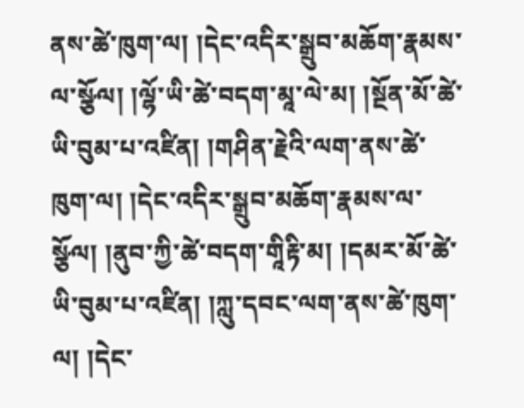ནས་ཚེ་ཁུག་ལ། །དེང་འདིར་སྒྲུབ་མཆོག་རྣམས་ལ་སྩོལ། །ལྷོ་ཡི་ཚེ་བདག་མཱ་ལེ་མ། །སྔོན་མོ་ཚེ་ཡི་བུམ་པ་འཛིན། །གཤིན་རྗེའི་ལག་ནས་ཚེ་ཁུག་ལ། །དེང་འདིར་སྒྲུབ་མཆོག་རྣམས་ལ་སྩོལ། །ནུབ་ཀྱི་ཚེ་བདག་གཱིརྟི་མ། །དམར་མོ་ཚེ་ཡི་བུམ་པ་འཛིན། །ཀླུ་དབང་ལག་ནས་ཚེ་ཁུག་ལ། །དེང་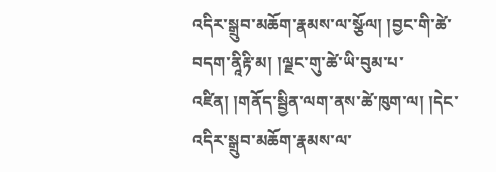འདིར་སྒྲུབ་མཆོག་རྣམས་ལ་སྩོལ། །བྱང་གི་ཚེ་བདག་ནཱིརྟི་མ། །ལྗང་གུ་ཚེ་ཡི་བུམ་པ་འཛིན། །གནོད་སྦྱིན་ལག་ནས་ཚེ་ཁུག་ལ། །དེང་འདིར་སྒྲུབ་མཆོག་རྣམས་ལ་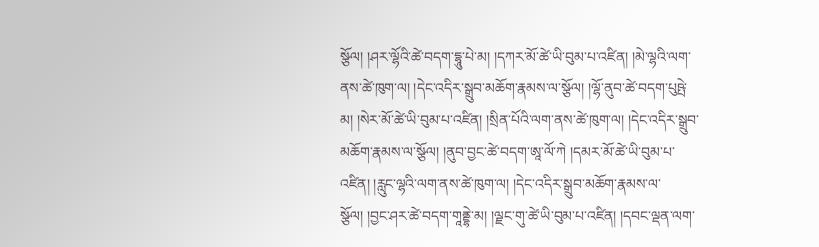སྩོལ། །ཤར་ལྷོའི་ཚེ་བདག་དྷཱུ་པེ་མ། །དཀར་མོ་ཚེ་ཡི་བུམ་པ་འཛིན། །མེ་ལྷའི་ལག་ནས་ཚེ་ཁུག་ལ། །དེང་འདིར་སྒྲུབ་མཆོག་རྣམས་ལ་སྩོལ། །ལྷོ་ནུབ་ཚེ་བདག་པུཥྤེ་མ། །སེར་མོ་ཚེ་ཡི་བུམ་པ་འཛིན། །སྲིན་པོའི་ལག་ནས་ཚེ་ཁུག་ལ། །དེང་འདིར་སྒྲུབ་མཆོག་རྣམས་ལ་སྩོལ། །ནུབ་བྱང་ཚེ་བདག་ཨཱ་ལོ་ཀེ །དམར་མོ་ཚེ་ཡི་བུམ་པ་འཛིན། །རླུང་ལྷའི་ལག་ནས་ཚེ་ཁུག་ལ། །དེང་འདིར་སྒྲུབ་མཆོག་རྣམས་ལ་སྩོལ། །བྱང་ཤར་ཚེ་བདག་གཱནྡྷེ་མ། །ལྗང་གུ་ཚེ་ཡི་བུམ་པ་འཛིན། །དབང་ལྡན་ལག་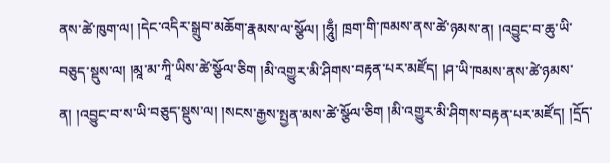ནས་ཚེ་ཁུག་ལ། །དེང་འདིར་སྒྲུབ་མཆོག་རྣམས་ལ་སྩོལ། །ཧཱུྃ། ཁྲག་གི་ཁམས་ནས་ཚེ་ཉམས་ན། །འབྱུང་བ་ཆུ་ཡི་བཅུད་སྡུས་ལ། །མཱ་མ་ཀཱི་ཡིས་ཚེ་སྩོལ་ཅིག །མི་འགྱུར་མི་ཤིགས་བརྟན་པར་མཛོད། །ཤ་ཡི་ཁམས་ནས་ཚེ་ཉམས་ན། །འབྱུང་བ་ས་ཡི་བཅུད་སྡུས་ལ། །སངས་རྒྱས་སྤྱན་མས་ཚེ་སྩོལ་ཅིག །མི་འགྱུར་མི་ཤིགས་བརྟན་པར་མཛོད། །དྲོད་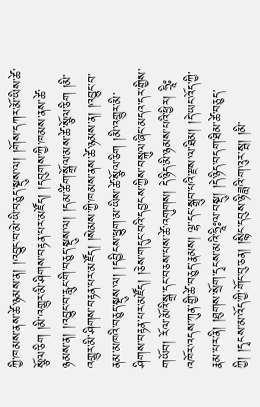ཀྱི་ཁམས་ནས་ཚེ་ཉམས་ན། །འབྱུང་བ་མེ་ཡི་བཅུད་སྡུས་ལ། །གོས་དཀར་མོ་ཡིས་ཚེ་སྩོལ་ཅིག །མི་འགྱུར་མི་ཤིགས་བརྟན་པར་མཛོད། །དབུགས་ཀྱི་ཁམས་ནས་ཚེ་ཉམས་ན། །འབྱུང་བ་རླུང་གི་བཅུད་སྡུས་ལ། །དམ་ཚིག་སྒྲོལ་མས་ཚེ་སྩོལ་ཅིག །མི་འགྱུར་མི་ཤིགས་བརྟན་པར་མཛོད། །སེམས་ཀྱི་ཁམས་ནས་ཚེ་ཉམས་ན། །འབྱུང་བ་ནམ་མཁའི་བཅུད་སྡུས་ལ། །དབྱིངས་ཕྱུག་མ་ཡིས་ཚེ་སྩོལ་ཅིག །མི་འགྱུར་མི་ཤིགས་བརྟན་པར་མཛོད། །ཅེས་གདུང་བའི་དབྱངས་ཀྱིས་བསྐུལ་ཞིང་མདའ་དར་གྱིས་གཡོབ། རོལ་མོའི་སྒྲ་དང་བཅས་པས་ཚེ་འགུགས། དེ་ཉིད་མི་ཉམས་པའི་ཕྱིར། ཧྲཱིཿ འཁོར་འདས་ཀུན་གྱི་ཚེ་བཅུད་རྣམས། ལྷ་དང་སྒྲུབ་པའི་རྫས་ལ་ཐིམ། །དེ་ཡང་འོད་ཀྱི་རྣམ་པར་ནི། །ཐུགས་སྲོག་དྭངས་མའི་ཧྲཱིཿལ་བསྡུ། །དེ་ཉིད་བདག་ཐིམ་ཚེ་བཅུད་ཀྱི། །དྭངས་མ་འོད་ཀྱི་གོང་བུ་ཅན། །སྙིང་དབུས་ཉི་ཟླའི་ག་འུར་སྦ། །མི་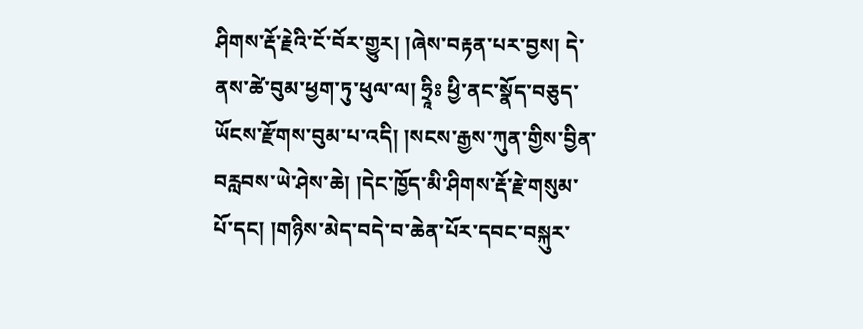ཤིགས་རྡོ་རྗེའི་ངོ་བོར་གྱུར། །ཞེས་བརྟན་པར་བྱས། དེ་ནས་ཚེ་བུམ་ཕྱག་ཏུ་ཕུལ་ལ། ཧྲཱིཿ ཕྱི་ནང་སྣོད་བཅུད་ཡོངས་རྫོགས་བུམ་པ་འདི། །སངས་རྒྱས་ཀུན་གྱིས་བྱིན་བརླབས་ཡེ་ཤེས་ཆེ། །དེང་ཁྱོད་མི་ཤིགས་རྡོ་རྗེ་གསུམ་པོ་དང། །གཉིས་མེད་བདེ་བ་ཆེན་པོར་དབང་བསྐུར་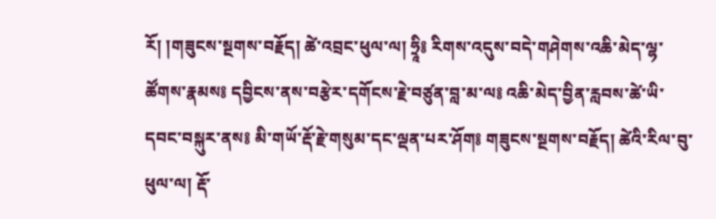རོ། །གཟུངས་སྔགས་བརྗོད། ཚེ་འབྲང་ཕུལ་ལ། ཧྲཱི༔ རིགས་འདུས་བདེ་གཤེགས་འཆི་མེད་ལྷ་ཚོགས་རྣམས༔ དབྱིངས་ནས་བརྩེར་དགོངས་རྗེ་བཙུན་བླ་མ་ལ༔ འཆི་མེད་བྱིན་རླབས་ཚེ་ཡི་དབང་བསྐུར་ནས༔ མི་གཡོ་རྡོ་རྗེ་གསུམ་དང་ལྡན་པར་ཤོག༔ གཟུངས་སྔགས་བརྗོད། ཚེའི་རིལ་བུ་ཕུལ་ལ། རྡོ་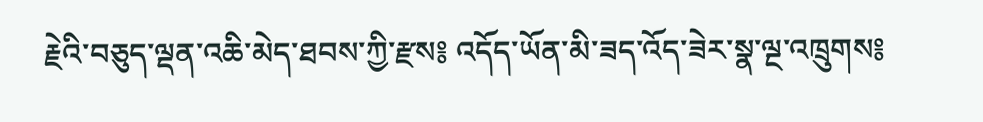རྗེའི་བཅུད་ལྡན་འཆི་མེད་ཐབས་ཀྱི་རྫས༔ འདོད་ཡོན་མི་ཟད་འོད་ཟེར་སྣ་ལྔ་འཁྲུགས༔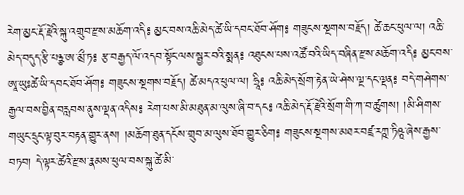རེག་མྱང་རྡོ་རྗེའི་སྐུ་འགྲུབ་རྫས་མཆོག་འདི༔ མྱང་བས་འཆི་མེད་ཚེ་ཡི་དབང་ཐོབ་ཤོག༔ གཟུངས་སྔགས་བརྗོད། ཚེ་ཆང་ཕུལ་ལ། འཆི་མེད་བདུད་རྩི་པཉྩ་ཨ་མྲྀ་ཏ༔ རྩ་བརྒྱད་ལོ་འདབ་སྟོང་ལས་སྦྱར་བའི་སྨན༔ འཐུངས་པས་འཚོ་བའི་ཡིད་བཞིན་རྫས་མཆོག་འདི༔ མྱང་བས་ཨཱ་ཡུཿཚེ་ཡི་དབང་ཐོབ་ཤོག༔ གཟུངས་སྔགས་བརྗོད། ཚེ་མདའ་ཕུལ་ལ། ཧྲཱི༔ འཆི་མེད་སྲོག་རྟེན་ཡེ་ཤེས་ལྔ་དང་ལྡན༔ བདེ་གཤེགས་རྒྱལ་བས་བྱིན་བརླབས་ནུས་ལྡན་འདིས༔ རེག་པས་མི་མཐུན་མ་ལུས་ཞི་བ་དང༔ འཆི་མེད་རྡོ་རྗེའི་སྲོག་གི་ཀ་བ་ཚུགས། །མི་ཤིགས་གཡུང་དྲུང་ལྟ་བུར་བརྟན་གྱུར་ནས། །མཆོག་ཐུན་དངོས་གྲུབ་མ་ལུས་ཐོབ་གྱུར་ཅིག༔ གཟུངས་སྔགས་མཐར་བཛྲ་རཀྵ་ཏིཥྛ་ཞེས་རྒྱས་བཏབ། དེ་ལྟར་ཚེའི་རྫས་རྣམས་ཕུལ་བས་སྐུ་ཚེ་མི་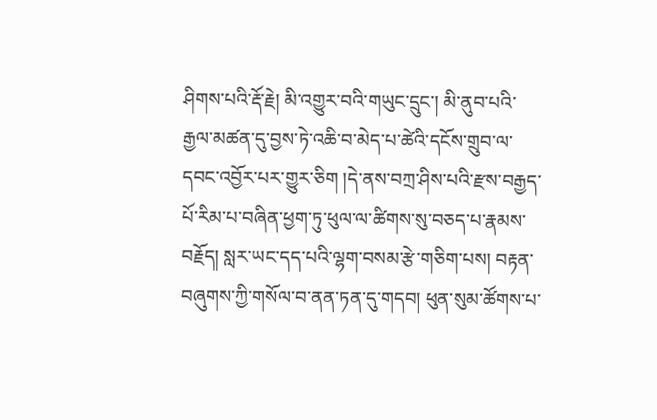ཤིགས་པའི་རྡོ་རྗེ། མི་འགྱུར་བའི་གཡུང་དྲུང་། མི་ནུབ་པའི་རྒྱལ་མཚན་དུ་བྱས་ཏེ་འཆི་བ་མེད་པ་ཚེའི་དངོས་གྲུབ་ལ་དབང་འབྱོར་པར་གྱུར་ཅིག །དེ་ནས་བཀྲ་ཤིས་པའི་རྫས་བརྒྱད་པོ་རིམ་པ་བཞིན་ཕྱག་ཏུ་ཕུལ་ལ་ཚིགས་སུ་བཅད་པ་རྣམས་བརྗོད། སླར་ཡང་དད་པའི་ལྷག་བསམ་རྩེ་གཅིག་པས། བརྟན་བཞུགས་ཀྱི་གསོལ་བ་ནན་ཏན་དུ་གདབ། ཕུན་སུམ་ཚོགས་པ་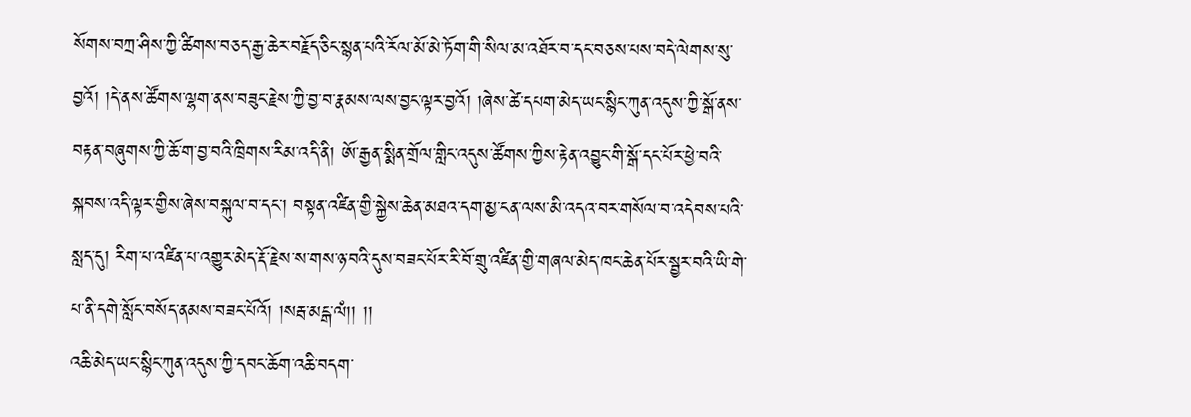སོགས་བཀྲ་ཤིས་ཀྱི་ཚིགས་བཅད་རྒྱ་ཆེར་བརྗོད་ཅིང་སྙན་པའི་རོལ་མོ་མེ་ཏོག་གི་སིལ་མ་འཐོར་བ་དང་བཅས་པས་བདེ་ལེགས་སུ་བྱའོ། །དེ་ནས་ཚོགས་ལྷག་ནས་བཟུང་རྗེས་ཀྱི་བྱ་བ་རྣམས་ལས་བྱང་ལྟར་བྱའོ། །ཞེས་ཚེ་དཔག་མེད་ཡང་སྙིང་ཀུན་འདུས་ཀྱི་སྒོ་ནས་བརྟན་བཞུགས་ཀྱི་ཆོ་ག་བྱ་བའི་ཁྲིགས་རིམ་འདི་ནི། ཨོ་རྒྱན་སྨིན་གྲོལ་གླིང་འདུས་ཚོགས་ཀྱིས་རྟེན་འབྱུང་གི་སྒོ་དང་པོར་ཕྱེ་བའི་སྐབས་འདི་ལྟར་གྱིས་ཞེས་བསྐུལ་བ་དང་། བསྟན་འཛིན་གྱི་སྐྱེས་ཆེན་མཐའ་དག་མྱ་ངན་ལས་མི་འདའ་བར་གསོལ་བ་འདེབས་པའི་སླད་དུ། རིག་པ་འཛིན་པ་འགྱུར་མེད་རྡོ་རྗེས་ས་གས་ཉ་བའི་དུས་བཟང་པོར་རི་བོ་གྲུ་འཛིན་གྱི་གཞལ་མེད་ཁང་ཆེན་པོར་སྦྱར་བའི་ཡི་གེ་པ་ནི་དགེ་སློང་བསོད་ནམས་བཟང་པོའོ། །སརྦ་མངྒ་ལཾ།། །།
འཆི་མེད་ཡང་སྙིང་ཀུན་འདུས་ཀྱི་དབང་ཆོག་འཆི་བདག་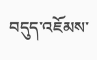བདུད་འཇོམས་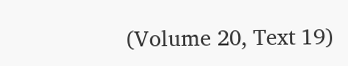(Volume 20, Text 19)